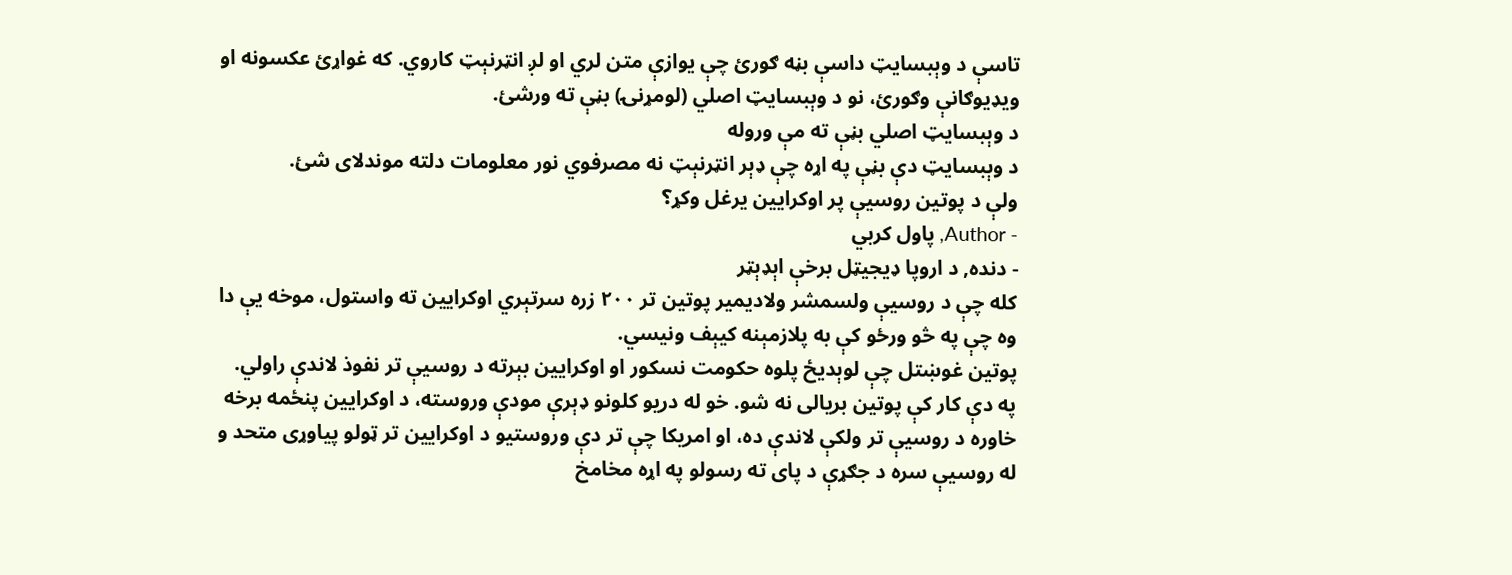تاسې د وېبسایټ داسې بڼه ګورئ چې یوازې متن لري او لږ انټرنېټ کاروي. که غواړئ عکسونه او ویډیوګانې وګورئ، نو د وېبسایټ اصلي (لومړنۍ) بڼې ته ورشئ.
د وېبسایټ اصلي بڼې ته مې وروله
د وېبسایټ دې بڼې په اړه چې ډېر انټرنېټ نه مصرفوي نور معلومات دلته موندلای شئ.
ولې د پوتين روسيې پر اوکرايين يرغل وکړ؟
- Author, پاول کربي
- دنده, د اروپا ډيجيټل برخې اېډېټر
کله چې د روسیې ولسمشر ولادیمیر پوتین تر ۲۰۰ زره سرتېري اوکرایین ته واستول، موخه یې دا وه چې په څو ورځو کې به پلازمېنه کیېف ونيسي.
پوتين غوښتل چې لوېدیځ پلوه حکومت نسکور او اوکرایین بېرته د روسیې تر نفوذ لاندې راولي.
په دې کار کې پوتین بريالی نه شو. خو له دريو کلونو ډېرې مودې وروسته، د اوکرایین پنځمه برخه خاوره د روسیې تر ولکې لاندې ده، او امریکا چې تر دې وروستیو د اوکرایین تر ټولو پياوړی متحد و له روسیې سره د جګړې د پای ته رسولو په اړه مخامخ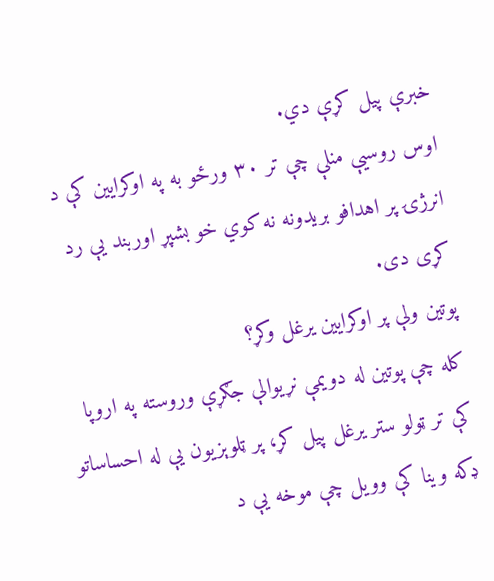خبرې پيل کړې دي.
اوس روسيې منلې چې تر ۳۰ ورځو به په اوکرايين کې د انرژۍ پر اهدافو بريدونه نه کوي خو بشپړ اوربند يې رد کړی دی.
پوتین ولې پر اوکرایین یرغل وکړ؟
کله چې پوتین له دویمې نړیوالې جګړې وروسته په اروپا کې تر ټولو ستر یرغل پیل کړ، پر ټلوېزیون يې له احساساتو ډکه وینا کې وويل چې موخه یې د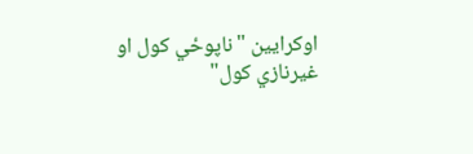اوکرایین "ناپوځي کول او غيرنازي کول"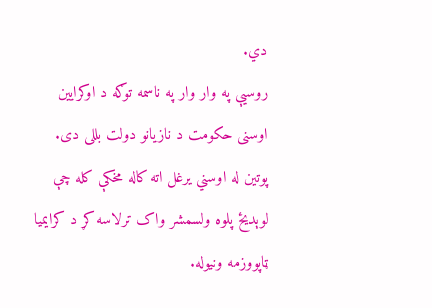دي.
روسیې په وار وار په ناسمه توګه د اوکرایین اوسنی حکومت د نازیانو دولت بللی دی.
پوتین له اوسني یرغل اته کاله مخکې کله چې لوېديځ پلوه ولسمشر واک ترلاسه کړ د کرایمیا ټاپووزمه ونيوله.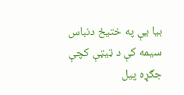بیا یې په ختیځ دنباس سیمه کې د ټيټې کچې جګړه پيل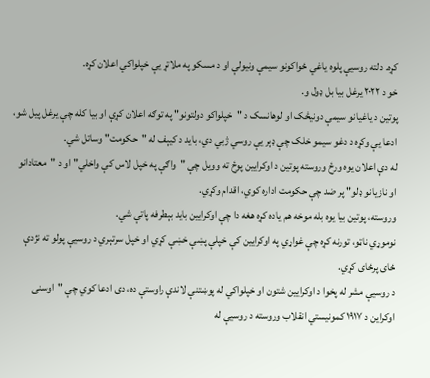کړه. دلته روسیې پلوه یاغي ځواکونو سیمې ونیولې او د مسکو په ملاتړ یې خپلواکي اعلان کړه.
خو د ۲۰۲۲ یرغل بيا بل ډول و.
پوتين د ياغيانو سیمې دونيڅک او لوهانسک د "خپلواکو دولتونو" په توګه اعلان کړې او بيا کله چې يرغل پيل شو، ادعا يې وکړه د دغو سیمو خلک چې ډېر یې روسي ژبي دي، باید د کیېف له "حکومت" وساتل شي.
له دې اعلان يوه ورځ وروسته پوتین د اوکرایین پوځ ته وویل چې "واګې په خپل لاس کې واخلي" او د "معتادانو او نازیانو ډلو" پر ضد چې حکومت اداره کوي، اقدام وکړي.
وروسته، پوتین بيا یوه بله موخه هم یاده کړه هغه دا چې اوکرایین بايد بېطرفه پاتې شي.
نوموړي ناټو، تورنه کړه چې غواړي په اوکرایین کې خپلې پښې خښې کړي او خپل سرتېري د روسیې پولو ته نژدې ځای پرځای کړي.
د روسيې مشر له پخوا د اوکرايين شتون او خپلواکي له پوښتنې لاندې راوستې ده، دی ادعا کوي چې "اوسنی اوکراین د ۱۹۱۷ کمونیستي انقلاب وروسته د روسیې له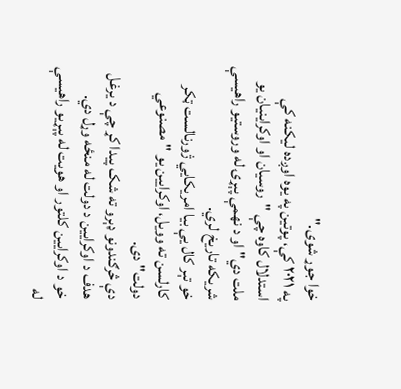خوا جوړ شوی."
په ۲۰۲۱ کې، پوتين په یوه اوږده لیکنه کې استدلال کاوه چې "روسیان او اوکراینیان یو ملت دي" او د نهمې پېړۍ له وروستیو راهیسې شریکه تاریخ لري.
خو تېر کال یې بيا امریکايي ژورنالست ټکر کارلسن ته وویل، اوکرایین یو "مصنوعي دولت" دی.
دې څرګندونو ډېرو ته شک پیدا کړ چې د یرغل هدف د اوکرایین د دولت له منځه وړل دي.
خو د اوکرایین کلتور او هویت له پېړیو راهیسې له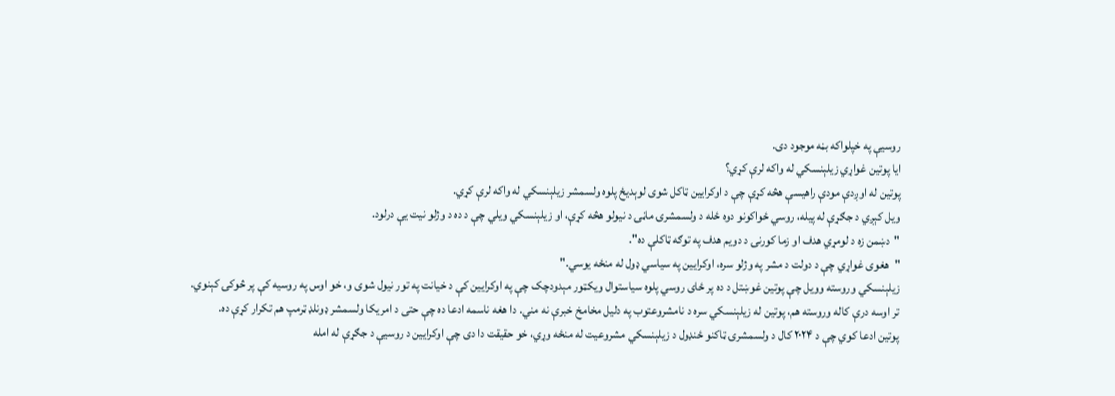روسیې په خپلواکه بڼه موجود دی.
ایا پوتین غواړي زيلېنسکي له واکه لرې کړي؟
پوتین له اوږدې مودې راهیسې هڅه کړې چې د اوکرایین ټاکل شوی لوېدیځ پلوه ولسمشر زيلېنسکي له واکه لرې کړي.
ويل کېږي د جګړې له پیله، روسي ځواکونو دوه ځله د ولسمشرۍ ماڼۍ د نیولو هڅه کړې، او زيلېنسکي ویلي چې د ده د وژلو نیت يې درلود.
"دښمن زه د لومړي هدف او زما کورنۍ د دویم هدف په توګه ټاکلې ده".
"هغوی غواړي چې د دولت د مشر په وژلو سره، اوکرایین په سیاسي ډول له منځه یوسي."
زيلېنسکي وروسته وویل چې پوتین غوښتل د ده پر ځای روسي پلوه سیاستوال ویکټور مېدودچک چې په اوکرایین کې د خیانت په تور نیول شوی و، خو اوس په روسیه کې پر څوکۍ کېنوي.
تر اوسه درې کاله وروسته هم، پوتین له زيلېنسکي سره د نامشروعتوب په دليل مخامخ خبرې نه مني. دا هغه ناسمه ادعا ده چې حتی د امریکا ولسمشر ډونلډ ټرمپ هم تکرار کړې ده.
پوتین ادعا کوي چې د ۲۰۲۴ کال د ولسمشرۍ ټاکنو ځنډول د زيلېنسکي مشروعیت له منځه وړي، خو حقیقت دا دی چې اوکرایین د روسیې د جګړې له امله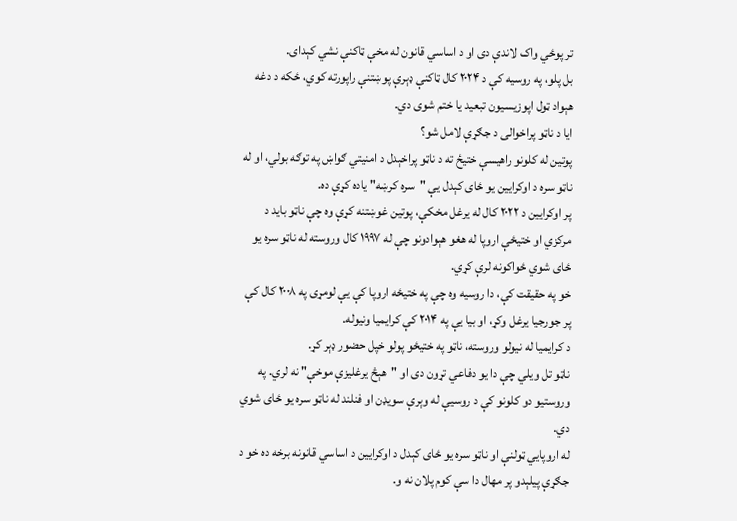تر پوځي واک لاندې دی او د اساسي قانون له مخې ټاکنې نشي کېدای.
بل پلو، په روسیه کې د ۲۰۲۴ کال ټاکنې ډېرې پوښتنې راپورته کوي، ځکه د دغه هېواد ټول اپوزیسیون تبعید یا ختم شوی دي.
ایا د ناټو پراخوالی د جګړې لامل شو؟
پوتین له کلونو راهیسې ختیځ ته د ناټو پراخېدل د امنیتي ګواښ په توګه بولي، او له ناټو سره د اوکرايين يو ځای کېدل يې "سره کرښه" ياده کړې ده.
پر اوکرايين د ۲۰۲۲ کال له یرغل مخکې، پوتین غوښتنه کړې وه چې ناټو باید د مرکزي او ختيځې اروپا له هغو هېوادونو چې له ۱۹۹۷ کال وروسته له ناټو سره یو ځای شوي ځواکونه لرې کړي.
خو په حقیقت کې، دا روسیه وه چې په ختیځه اروپا کې يې لومړی په ۲۰۰۸ کال کې پر جورجيا یرغل وکړ، او بیا یې په ۲۰۱۴ کې کرایمیا ونیوله.
د کرايميا له نيولو وروسته، ناټو په ختیځو پولو خپل حضور ډېر کړ.
ناټو تل ویلي چې دا یو دفاعي تړون دی او "هېڅ یرغلیزې موخې" نه لري. په وروستيو دو کلونو کې د روسيې له وېرې سویډن او فنلند له ناټو سره يو ځای شوي دي.
له اروپايي ټولنې او ناټو سره يو ځای کېدل د اوکرايين د اساسي قانونه برخه ده خو د جګړې پيلېدو پر مهال دا سې کوم پلان نه و.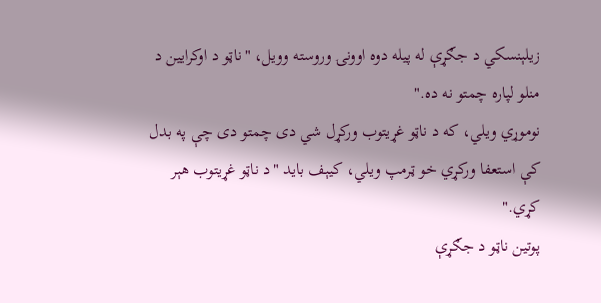زيلېنسکي د جګړې له پيله دوه اوونۍ وروسته وویل، "ناټو د اوکرایین د منلو لپاره چمتو نه ده."
نوموړي ويلي، که د ناټو غړيتوب ورکړل شي دی چمتو دی چې په بدل کې استعفا ورکړي خو ټرمپ ویلي، کیېف باید "د ناټو غړیتوب هېر کړي."
پوتین ناټو د جګړې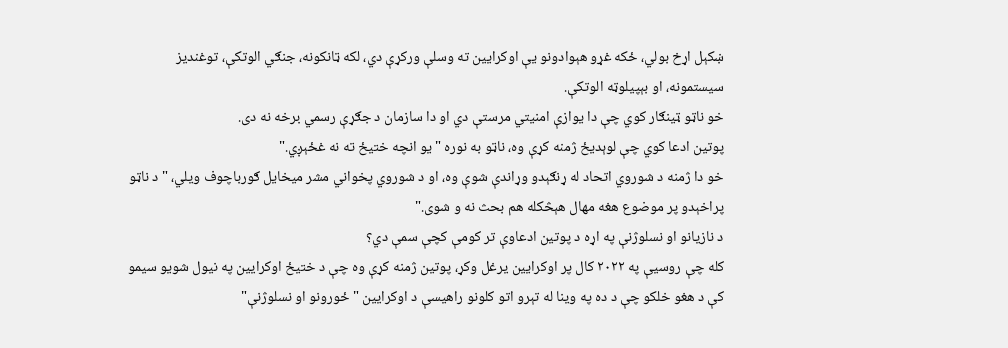ښکېل اړخ بولي، ځکه غړو هېوادونو یې اوکرایین ته وسلې ورکړې دي، لکه ټانکونه، جنګي الوتکې، توغندیز سیستمونه، او بېپیلوټه الوتکې.
خو ناټو ټینګار کوي چې دا یوازې امنیتي مرستې دي او دا سازمان د جګړې رسمي برخه نه دی.
پوتین ادعا کوي چې لوېدیځ ژمنه کړې وه، ناټو به نوره "یو انچه ختیځ ته نه غځېږي."
خو دا ژمنه د شوروي اتحاد له ړنګېدو وړاندې شوې وه، او د شوروي پخواني مشر میخایل ګورباچوف ویلي، "د ناټو پراخېدو پر موضوع هغه مهال هېڅکله هم بحث نه و شوی."
د نازیانو او نسلوژنې په اړه د پوتين ادعاوې تر کومې کچې سمې دي؟
کله چې روسیې په ۲۰۲۲ کال پر اوکرایین یرغل وکړ، پوتین ژمنه کړې وه چې د ختیځ اوکرایین په نیول شویو سیمو کې د هغو خلکو چې د ده په وینا له تېرو اتو کلونو راهیسې د اوکرایین "ځورونو او نسلوژنې"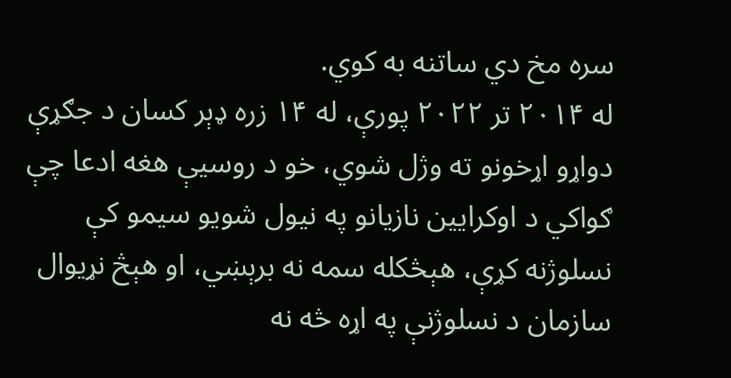سره مخ دي ساتنه به کوي.
له ۲۰۱۴ تر ۲۰۲۲ پورې، له ۱۴ زره ډېر کسان د جګړې دواړو اړخونو ته وژل شوي، خو د روسیې هغه ادعا چې ګواکي د اوکرایین نازیانو په نیول شویو سیمو کې نسلوژنه کړې، هېڅکله سمه نه برېښي، او هېڅ نړیوال سازمان د نسلوژنې په اړه څه نه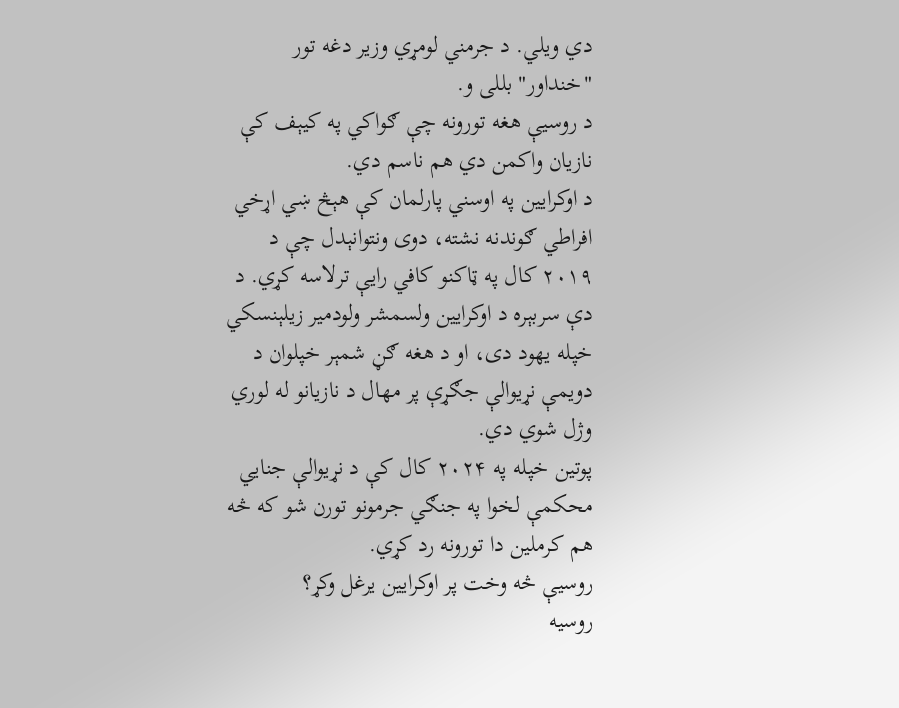دي ويلي. د جرمني لومړي وزير دغه تور "خنداور" بللی و.
د روسیې هغه تورونه چې ګواکي په کیېف کې نازیان واکمن دي هم ناسم دي.
د اوکرايين په اوسني پارلمان کې هېڅ ښي اړخي افراطي ګوندنه نشته، دوی ونتوانېدل چې د ۲۰۱۹ کال په ټاکنو کافي رايې ترلاسه کړي. د دې سربېره د اوکرایین ولسمشر ولودمير زيلېنسکي خپله یهود دی، او د هغه ګڼ شمېر خپلوان د دویمې نړیوالې جګړې پر مهال د نازیانو له لوري وژل شوي دي.
پوتین خپله په ۲۰۲۴ کال کې د نړیوالې جنایي محکمې لخوا په جنګي جرمونو تورن شو که څه هم کرملین دا تورونه رد کړي.
روسیې څه وخت پر اوکرایین یرغل وکړ؟
روسيه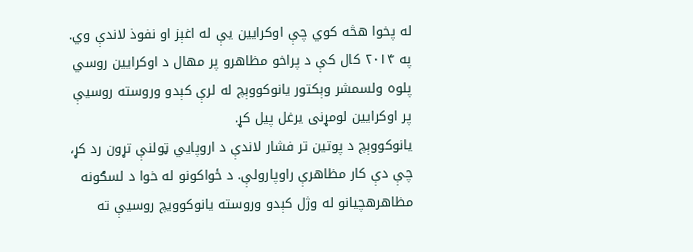له پخوا هڅه کوي چې اوکرايين يې له اغېز او نفوذ لاندې وي. په ۲۰۱۴ کال کې د پراخو مظاهرو پر مهال د اوکرايين روسي پلوه ولسمشر وېکتور يانوکووېچ له لرې کېدو وروسته روسيې پر اوکرايين لومړنی يرغل پيل کړ.
یانوکووېچ د پوتین تر فشار لاندې د اروپايي ټولنې تړون رد کړ، چې دې کار مظاهرې راوپارولې. د ځواکونو له خوا د لسګونه مظاهرهچیانو له وژل کېدو وروسته یانوکوویچ روسیې ته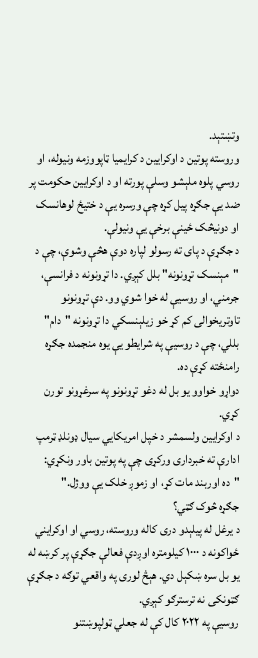وتښتېد.
وروسته پوتین د اوکرایین د کرایمیا ټاپووزمه ونیوله، او روسي پلوه ملېشو وسلې پورته او د اوکرایین حکومت پر ضد یې جګړه پیل کړه چې ورسره يې د ختیځ لوهانسک او دونيڅک ځینې برخې یې ونیولې.
د جګړې د پای ته رسولو لپاره دوې هڅې وشوې، چې د "مېنسک تړونونه" بلل کېږي. دا تړونونه د فرانسې، جرمني، او روسیې له خوا شوي وو. دې تړونونو تاوتریخوالی کم کړ خو زيلېنسکي دا تړونونه "دام" بللي، چې د روسیې په شرایطو يې يوه منجمده جګړه رامنځته کړې ده.
دواړو خواوو یو بل له دغو تړونونو په سرغړونو تورن کړي.
د اوکرایین ولسمشر د خپل امریکايي سيال ډونلډ ټرمپ ادارې ته خبرداری ورکړی چې په پوتین باور ونکړي: "ده اوربند مات کړ، او زموږ خلک یې ووژل."
جګړه څوک ګټي؟
د يرغل له پيلېدو دری کاله وروسته، روسي او اوکرایني ځواکونه د ۱۰۰۰ کیلومتره اوږدې فعالې جګړې پر کرښه له يو بل سره ښکېل دي. هېڅ لوری په واقعي توګه د جګړې ګټونکی نه ترسترګو کېږي.
روسیې په ۲۰۲۲ کال کې له جعلي ټولپوښتنو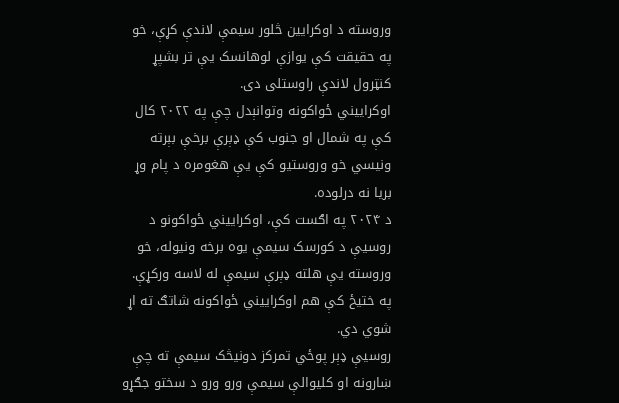وروسته د اوکرایین څلور سیمې لاندې کړې، خو په حقیقت کې یوازې لوهانسک یې تر بشپړ کنټرول لاندې راوستلی دی.
اوکراییني ځواکونه وتوانېدل چې په ۲۰۲۲ کال کې په شمال او جنوب کې ډېرې برخې بېرته ونيسي خو وروستیو کې يې هغومره د پام وړ بریا نه درلوده.
د ۲۰۲۴ په اګست کې، اوکراییني ځواکونو د روسیې د کورسک سیمې یوه برخه ونیوله، خو وروسته یې هلته ډېرې سیمې له لاسه ورکړې. په ختیځ کې هم اوکراییني ځواکونه شاتګ ته اړ شوي دي.
روسیې ډېر پوځي تمرکز دونيڅک سیمې ته چې ښارونه او کلیوالې سیمې ورو ورو د سختو جګړو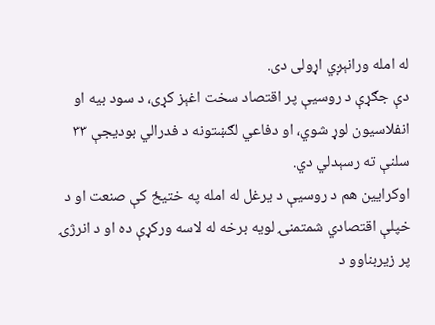له امله ورانېږي اړولی دی.
دې جګړې د روسیې پر اقتصاد سخت اغېز کړی، د سود بيه او انفلاسیون لوړ شوي، او دفاعي لګښتونه د فدرالي بودیجې ۳۳ سلنې ته رسېدلي دي.
اوکرایین هم د روسیې د یرغل له امله په ختيځ کې صنعت او د خپلې اقتصادي شمتمنۍ لويه برخه له لاسه ورکړې ده او د انرژۍ پر زیربناوو د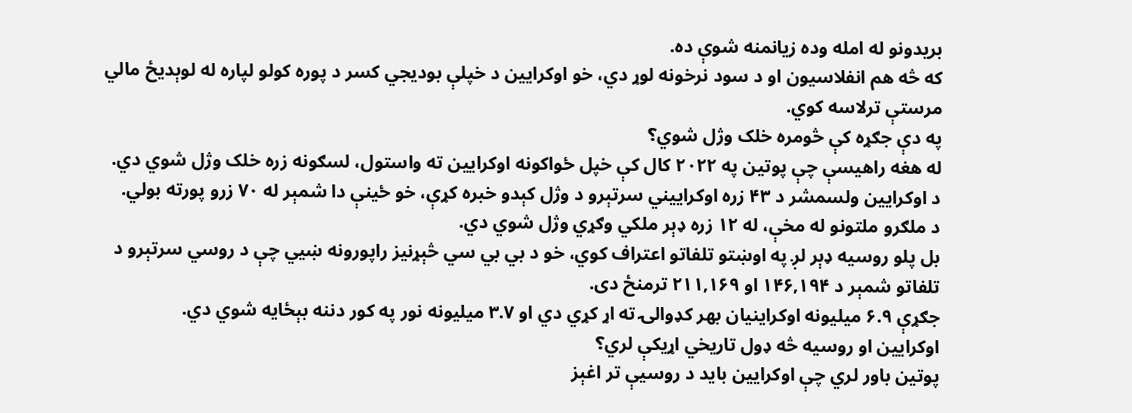بریدونو له امله وده زیانمنه شوې ده.
که څه هم انفلاسیون او د سود نرخونه لوړ دي، خو اوکرایین د خپلې بوديجي کسر د پوره کولو لپاره له لوېدیځ مالي مرستې ترلاسه کوي.
په دې جګړه کې څومره خلک وژل شوي؟
له هغه راهیسې چې پوتین په ۲۰۲۲ کال کې خپل ځواکونه اوکرايین ته واستول، لسګونه زره خلک وژل شوي دي.
د اوکرایین ولسمشر د ۴۳ زره اوکراییني سرتېرو د وژل کېدو خبره کړې، خو ځينې دا شمېر له ۷۰ زرو پورته بولي.
د ملګرو ملتونو له مخې، له ۱۲ زره ډېر ملکي وګړي وژل شوي دي.
بل پلو روسیه ډېر لږ په اوښتو تلفاتو اعتراف کوي، خو د بي بي سي څېړنيز راپورونه ښيي چې د روسي سرتېرو د تلفاتو شمېر د ۱۴۶,۱۹۴ او ۲۱۱,۱۶۹ ترمنځ دی.
جګړې ۶.۹ میلیونه اوکراینیان بهر کډوالۍ ته اړ کړي دي او ۳.۷ میلیونه نور په کور دننه بېځایه شوي دي.
اوکرایین او روسیه څه ډول تاریخي اړیکې لري؟
پوتین باور لري چې اوکرایین باید د روسیې تر اغېز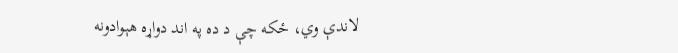لاندې وي، ځکه چې د ده په اند دواړه هېوادونه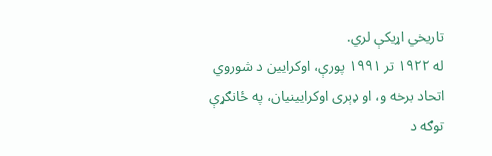تاریخي اړیکې لري.
له ۱۹۲۲ تر ۱۹۹۱ پورې، اوکرایین د شوروي اتحاد برخه و، او ډېری اوکرایینیان، په ځانګړې توګه د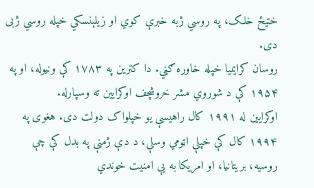ختیځ خلک، په روسي ژبه خبرې کوي او زيلېنسکي خپله روسي ژبی دی.
روسان کرایمیا خپله خاوره ګڼي. دا کترین په ۱۷۸۳ کې ونیوله، او په ۱۹۵۴ کې د شوروي مشر خروشچف اوکرایین ته وسپارله.
اوکرایین له ۱۹۹۱ کال راهیسې یو خپلواک دولت دی. هغوی په ۱۹۹۴ کال کې خپلې اټومي وسلې، د دې ژمنې په بدل کې چې روسیه، بریتانیا، او امریکا به یې امنیت خوندي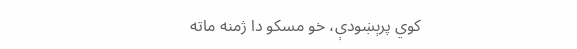کوي پرېښودې، خو مسکو دا ژمنه ماته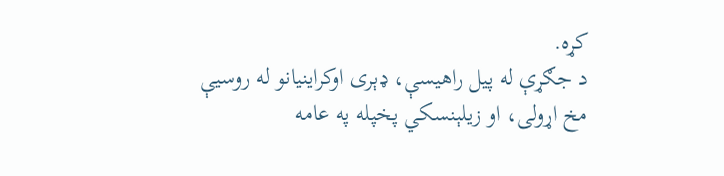کړه.
د جګړې له پیل راهیسې، ډېری اوکراینیانو له روسیې مخ اړولی، او زيلېنسکي پخپله په عامه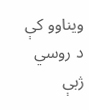ویناوو کې د روسي ژبې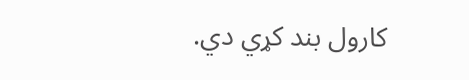کارول بند کړي دي.